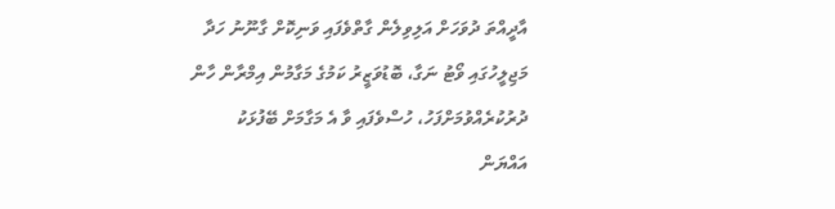އާދީއްތަ ދުވަހަށް އަލިވިލެން ގާތްވެފައި ވަނިކޮށް ގާނޫނު ހަދާ މަޖިލީހުގައި ވޯޓު ނަގާ، ބޮޑުވަޒީރު ކަމުގެ މަގާމުން އިމްރާން ހާން ދުރުކުރެއްވުމަށްފަހު، ހުސްވެފައި ވާ އެ މަގާމަށް ބޭފުޅަކު އައްޔަން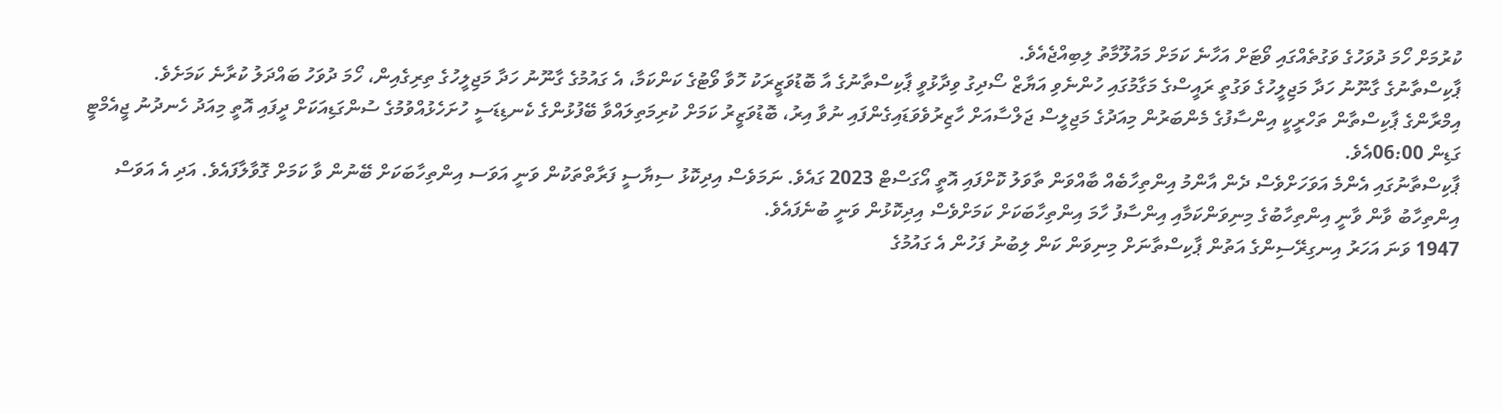ކުރުމަށް ހޯމަ ދުވަހުގެ ވަގުތެއްގައި ވޯޓަށް އަހާނެ ކަމަށް މައުލޫމާތު ލިބިއްޖެއެވެ.
ޕާކިސްތާނުގެ ގާނޫނު ހަދާ މަޖިލީހުގެ ވަގުތީ ރައީސްގެ މަގާމުގައި ހުންނެވި އަޔާޒް ސޯދިގު ވިދާޅުވީ ޕާކިސްތާނުގެ އާ ބޮޑުވަޒީރަކު ހޮވާ ވޯޓުގެ ކަންކަމާ، އެ ގައުމުގެ ގާނޫނު ހަދާ މަޖިލީހުގެ ތިރިގެއިން، ހޯމަ ދުވަހު ބައްދަލު ކުރާނެ ކަމަށެވެ.
އިމްރާންގެ ޕާކިސްތާން ތަހްރީކީ އިންސާފުގެ މެންބަރުން މިއަދުގެ މަޖިލީސް ޖަލްސާއަށް ހާޒިރުވެވަޑައިގެންފައި ނުވާ އިރު، ބޮޑުވަޒީރު ކަމަށް ކުރިމަތިލައްވާ ބޭފުޅުންގެ ކެނޑިޑަސީ ހުށަހެޅުއްވުމުގެ ސުންގަޑިއަކަށް ދީފައި އޮތީ މިއަދު ހެނދުނު ޖީއެމްޓީ ގަޑިން 06:00އެވެ.
ޕާކިސްތާނުގައި އެންމެ އަވަހަށްވެސް ދެން އާންމު އިންތިހާބެއް ބާއްވަން ތާވަލު ކޮށްފައި އޮތީ އޯގަސްޓް 2023 ގައެވެ. ނަމަވެސް އިދިކޮޅު ސިޔާސީ ފަރާތްތަކުން ވަނީ އަވަސ އިންތިހާބަކަށް ބޭނުން ވާ ކަމަށް ގޮވާލާފައެވެ. އަދި އެ އަވަސް އިންތިހާބު ވާން ވާނީ އިންތިހާބުގެ މިނިވަންކަމާއި އިންސާފު ހާމަ އިންތިހާބަކަށް ކަމަށްވެސް އިދިކޮޅުން ވަނީ ބުނެފައެވެ.
1947 ވަނަ އަހަރު އިނގިރޭސިންގެ އަތުން ޕާކިސްތާނަށް މިނިވަން ކަން ލިބުނު ފަހުން އެ ގައުމުގެ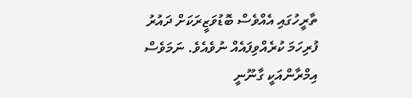ތާރީހުގައި އެއްވެސް ބޮޑުވަޒީރަކަށް ދައުރު ފުރިހަމަ ކުރެއްވިފައެއް ނުވެއެވެ. ނަމަވެސް އިމްރާންއަކީ ގާނޫނީ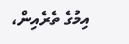އިމުގެ ތެރެއިން،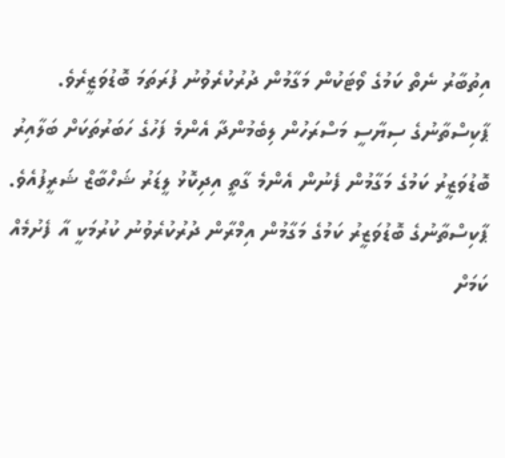އިތުބާރު ނެތް ކަމުގެ ވޯޓަކުން މަގާމުން ދުރުކުރެވުނު ފުރަތަމަ ބޮޑުވަޒީރެވެ.
ޕާކިސްތާނުގެ ސިޔާސީ މަސްރަހުން ލިބެމުންދާ އެންމެ ފަހުގެ ހަބަރުތަކަށް ބަލާއިރު ބޮޑުވަޒީރު ކަމުގެ މަގާމުން ފެނުން އެންމެ ގާތީ އިދިކޮޅު ލީޑަރު ޝަހްބާޒް ޝަރީފުއެވެ. ޕާކިސްތާނުގެ ބޮޑުވަޒީރު ކަމުގެ މަގާމުން އިމްރާން ދުރުކުރެވުނު ކުރުމަކީ އާ ފެށުމެއް ކަމަށް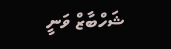ޝަހްބާޒް ވަނީ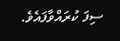ސިފަ ކުރައްވާފައެވެ.